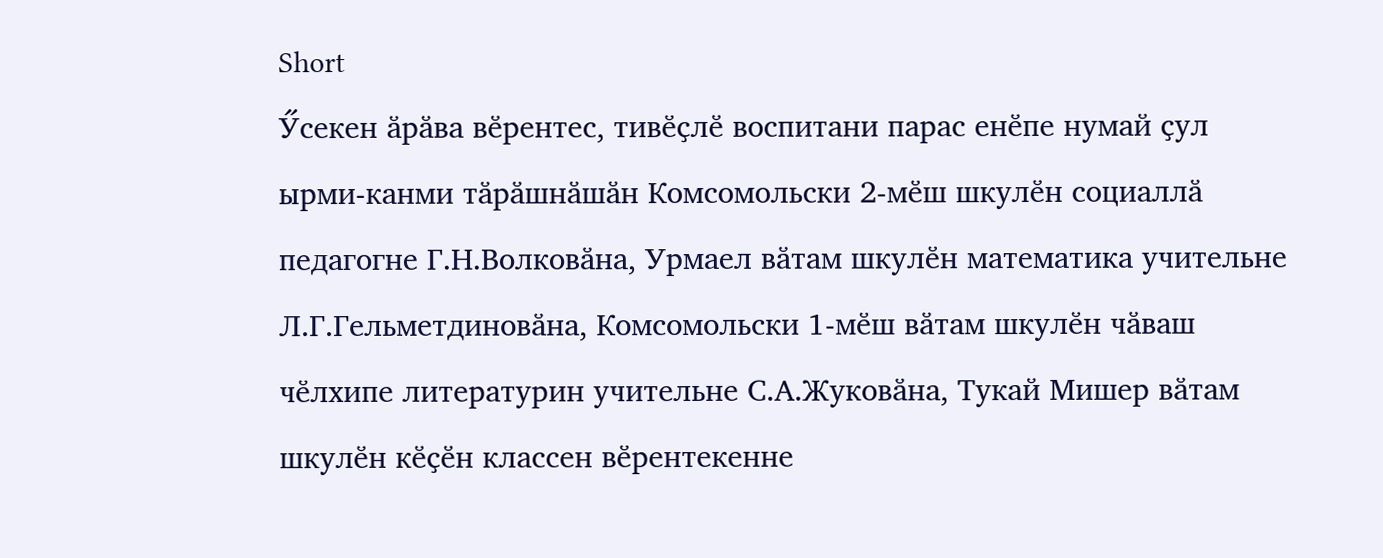Short
Ӳсекен ӑрӑва вӗрентес, тивӗҫлӗ воспитани парас енӗпе нумай ҫул ырми-канми тӑрӑшнӑшӑн Комсомольски 2-мӗш шкулӗн социаллӑ педагогне Г.Н.Волковӑна, Урмаел вӑтам шкулӗн математика учительне Л.Г.Гельметдиновӑна, Комсомольски 1-мӗш вӑтам шкулӗн чӑваш чӗлхипе литературин учительне С.А.Жуковӑна, Тукай Мишер вӑтам шкулӗн кӗҫӗн классен вӗрентекенне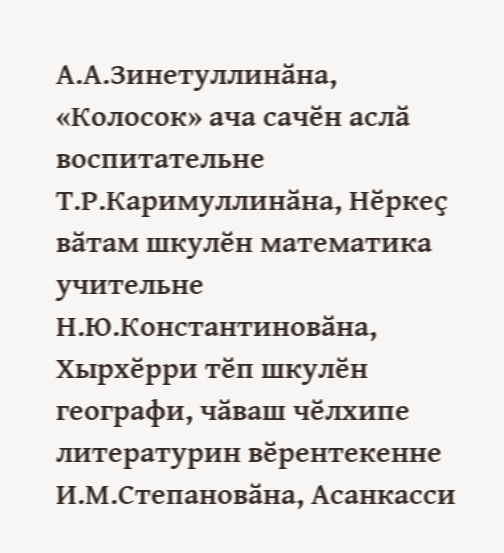А.А.Зинетуллинӑна, «Колосок» ача сачӗн аслӑ воспитательне Т.Р.Каримуллинӑна, Нӗркеҫ вӑтам шкулӗн математика учительне Н.Ю.Константиновӑна, Хырхӗрри тӗп шкулӗн географи, чӑваш чӗлхипе литературин вӗрентекенне И.М.Степановӑна, Асанкасси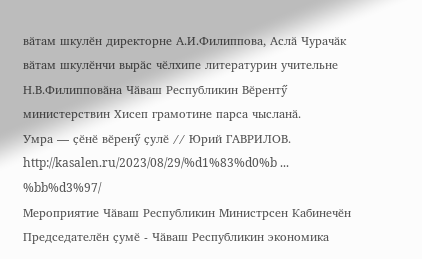вӑтам шкулӗн директорне А.И.Филиппова, Аслӑ Чурачӑк вӑтам шкулӗнчи вырӑс чӗлхипе литературин учительне Н.В.Филипповӑна Чӑваш Республикин Вӗрентӳ министерствин Хисеп грамотине парса чысланӑ.
Умра — ҫӗнӗ вӗренӳ ҫулӗ // Юрий ГАВРИЛОВ. http://kasalen.ru/2023/08/29/%d1%83%d0%b ... %bb%d3%97/
Мероприятие Чӑваш Республикин Министрсен Кабинечӗн Председателӗн ҫумӗ - Чӑваш Республикин экономика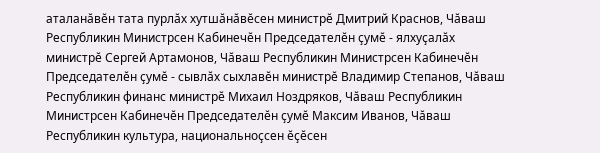аталанӑвӗн тата пурлӑх хутшӑнӑвӗсен министрӗ Дмитрий Краснов, Чӑваш Республикин Министрсен Кабинечӗн Председателӗн ҫумӗ - ялхуҫалӑх министрӗ Сергей Артамонов, Чӑваш Республикин Министрсен Кабинечӗн Председателӗн ҫумӗ - сывлӑх сыхлавӗн министрӗ Владимир Степанов, Чӑваш Республикин финанс министрӗ Михаил Ноздряков, Чӑваш Республикин Министрсен Кабинечӗн Председателӗн ҫумӗ Максим Иванов, Чӑваш Республикин культура, национальноҫсен ӗҫӗсен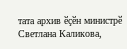тата архив ӗҫӗн министрӗ Светлана Каликова,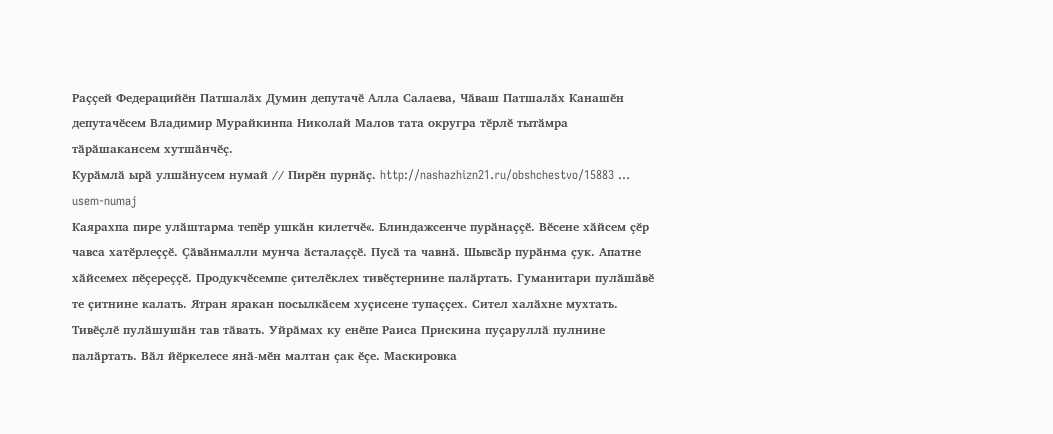Раҫҫей Федерацийӗн Патшалӑх Думин депутачӗ Алла Салаева, Чӑваш Патшалӑх Канашӗн депутачӗсем Владимир Мурайкинпа Николай Малов тата округра тӗрлӗ тытӑмра тӑрӑшакансем хутшӑнчӗҫ.
Курӑмлӑ ырӑ улшӑнусем нумай // Пирӗн пурнӑҫ. http://nashazhizn21.ru/obshchestvo/15883 ... usem-numaj
Каярахпа пире улӑштарма тепӗр ушкӑн килетчӗ«. Блиндажсенче пурӑнаҫҫӗ. Вӗсене хӑйсем ҫӗр чавса хатӗрлеҫҫӗ. Ҫӑвӑнмалли мунча ӑсталаҫҫӗ. Пусӑ та чавнӑ. Шывсӑр пурӑнма ҫук. Апатне хӑйсемех пӗҫереҫҫӗ. Продукчӗсемпе ҫителӗклех тивӗҫтернине палӑртать. Гуманитари пулӑшӑвӗ те ҫитнине калать. Ятран яракан посылкӑсем хуҫисене тупаҫҫех. Сител халӑхне мухтать. Тивӗҫлӗ пулӑшушӑн тав тӑвать. Уйрӑмах ку енӗпе Раиса Прискина пуҫаруллӑ пулнине палӑртать. Вӑл йӗркелесе янӑ-мӗн малтан ҫак ӗҫе. Маскировка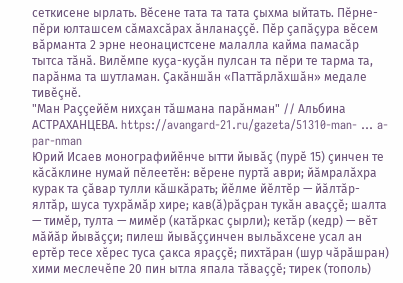сеткисене ырлать. Вӗсене тата та тата ҫыхма ыйтать. Пӗрне-пӗри юлташсем сӑмахсӑрах ӑнланаҫҫӗ. Пӗр ҫапӑҫура вӗсем вӑрманта 2 эрне неонацистсене малалла кайма памасӑр тытса тӑнӑ. Вилӗмпе куҫа-куҫӑн пулсан та пӗри те тарма та, парӑнма та шутламан. Ҫакӑншӑн «Паттӑрлӑхшӑн» медале тивӗҫнӗ.
"Ман Раҫҫейӗм нихҫан тӑшмана парӑнман" // Альбина АСТРАХАНЦЕВА. https://avangard-21.ru/gazeta/51310-man- ... a-par-nman
Юрий Исаев монографийӗнче ытти йывӑҫ (пурӗ 15) ҫинчен те кӑсӑклине нумай пӗлеетӗн: вӗрене пуртӑ аври; йӑмралӑхра курак та ҫӑвар тулли кӑшкӑрать; йӗлме йӗлтӗр — йӑлтӑр-ялтӑр, шуса тухрӑмӑр хире; кав(ӑ)рӑҫран тукӑн аваҫҫӗ; шалта — тимӗр, тулта — мимӗр (катӑркас ҫырли); кетӑр (кедр) — вӗт мӑйӑр йывӑҫҫи; пилеш йывӑҫҫинчен выльӑхсене усал ан ертӗр тесе хӗрес туса ҫакса яраҫҫӗ; пихтӑран (шур чӑрӑшран) хими меслечӗпе 20 пин ытла япала тӑваҫҫӗ; тирек (тополь)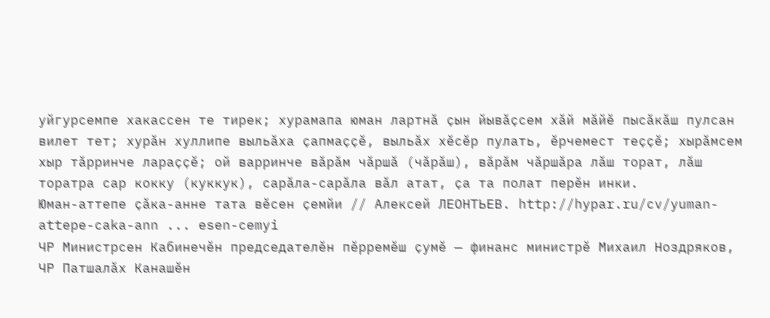уйгурсемпе хакассен те тирек; хурамапа юман лартнӑ ҫын йывӑҫсем хӑй мӑйӗ пысӑкӑш пулсан вилет тет; хурӑн хуллипе выльӑха ҫапмаҫҫӗ, выльӑх хӗсӗр пулать, ӗрчемест теҫҫӗ; хырӑмсем хыр тӑрринче лараҫҫӗ; ой варринче вӑрӑм чӑршӑ (чӑрӑш), вӑрӑм чӑршӑра лӑш торат, лӑш торатра сар кокку (куккук), сарӑла-сарӑла вӑл атат, ҫа та полат перӗн инки.
Юман-аттепе ҫӑка-анне тата вӗсен ҫемйи // Алексей ЛЕОНТЬЕВ. http://hypar.ru/cv/yuman-attepe-caka-ann ... esen-cemyi
ЧР Министрсен Кабинечӗн председателӗн пӗрремӗш ҫумӗ — финанс министрӗ Михаил Ноздряков, ЧР Патшалӑх Канашӗн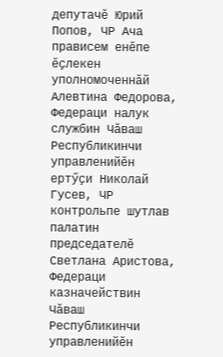депутачӗ Юрий Попов, ЧР Ача прависем енӗпе ӗҫлекен уполномоченнӑй Алевтина Федорова, Федераци налук службин Чӑваш Республикинчи управленийӗн ертӳҫи Николай Гусев, ЧР контрольпе шутлав палатин председателӗ Светлана Аристова, Федераци казначействин Чӑваш Республикинчи управленийӗн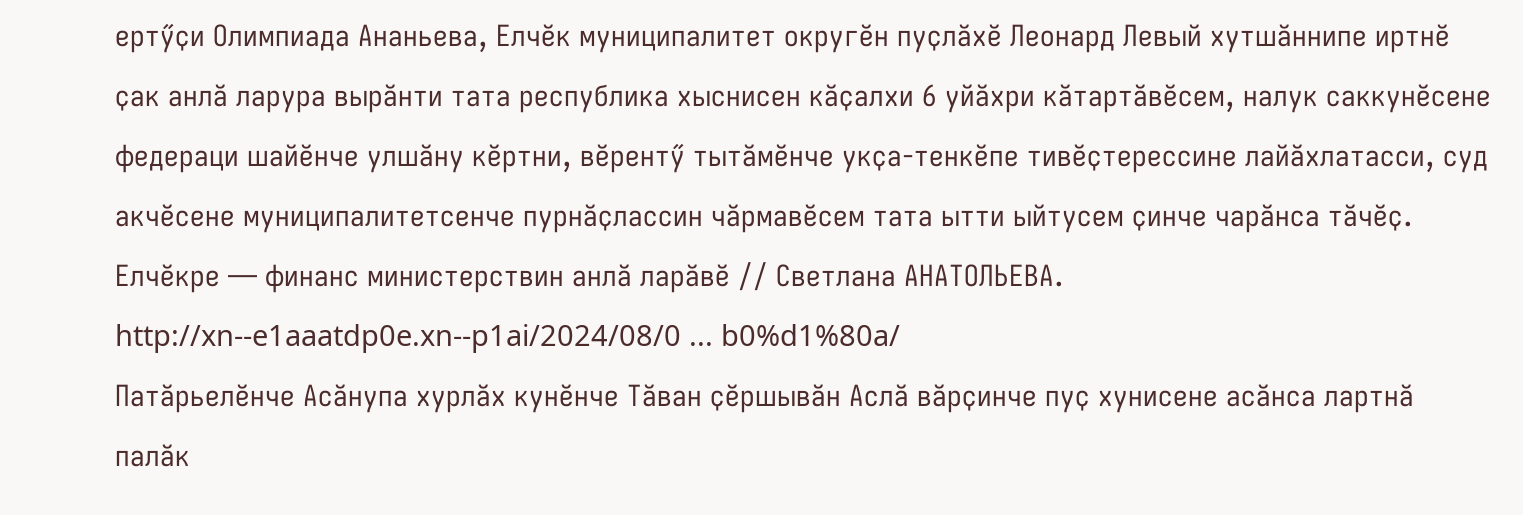ертӳҫи Олимпиада Ананьева, Елчӗк муниципалитет округӗн пуҫлӑхӗ Леонард Левый хутшӑннипе иртнӗ ҫак анлӑ ларура вырӑнти тата республика хыснисен кӑҫалхи 6 уйӑхри кӑтартӑвӗсем, налук саккунӗсене федераци шайӗнче улшӑну кӗртни, вӗрентӳ тытӑмӗнче укҫа-тенкӗпе тивӗҫтерессине лайӑхлатасси, суд акчӗсене муниципалитетсенче пурнӑҫлассин чӑрмавӗсем тата ытти ыйтусем ҫинче чарӑнса тӑчӗҫ.
Елчӗкре — финанс министерствин анлӑ ларӑвӗ // Светлана АНАТОЛЬЕВА. http://xn--e1aaatdp0e.xn--p1ai/2024/08/0 ... b0%d1%80a/
Патӑрьелӗнче Асӑнупа хурлӑх кунӗнче Тӑван ҫӗршывӑн Аслӑ вӑрҫинче пуҫ хунисене асӑнса лартнӑ палӑк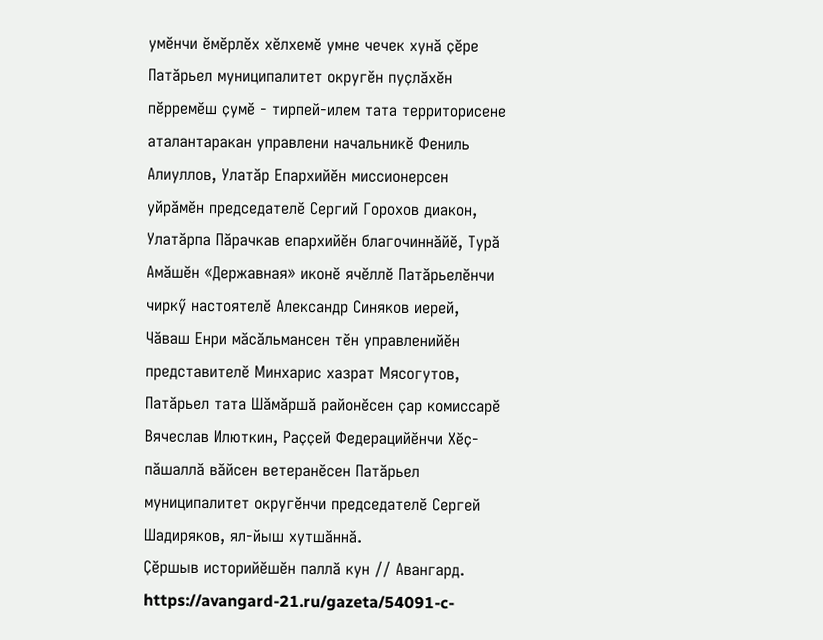умӗнчи ӗмӗрлӗх хӗлхемӗ умне чечек хунӑ ҫӗре Патӑрьел муниципалитет округӗн пуҫлӑхӗн пӗрремӗш ҫумӗ - тирпей-илем тата территорисене аталантаракан управлени начальникӗ Фениль Алиуллов, Улатӑр Епархийӗн миссионерсен уйрӑмӗн председателӗ Сергий Горохов диакон, Улатӑрпа Пӑрачкав епархийӗн благочиннӑйӗ, Турӑ Амӑшӗн «Державная» иконӗ ячӗллӗ Патӑрьелӗнчи чиркӳ настоятелӗ Александр Синяков иерей, Чӑваш Енри мӑсӑльмансен тӗн управленийӗн представителӗ Минхарис хазрат Мясогутов, Патӑрьел тата Шӑмӑршӑ районӗсен ҫар комиссарӗ Вячеслав Илюткин, Раҫҫей Федерацийӗнчи Хӗҫ-пӑшаллӑ вӑйсен ветеранӗсен Патӑрьел муниципалитет округӗнчи председателӗ Сергей Шадиряков, ял-йыш хутшӑннӑ.
Ҫӗршыв историйӗшӗн паллӑ кун // Авангард. https://avangard-21.ru/gazeta/54091-c-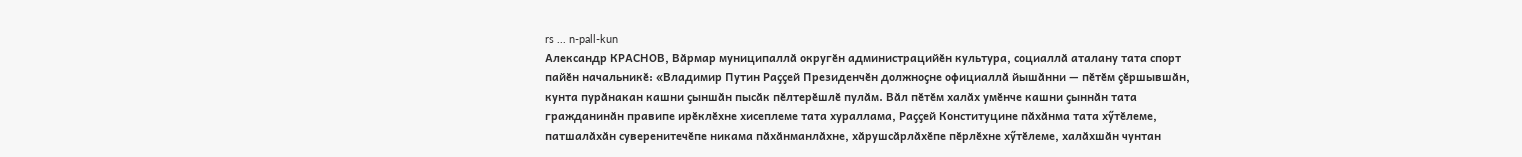rs ... n-pall-kun
Александр КРАСНОВ, Вӑрмар муниципаллӑ округӗн администрацийӗн культура, социаллӑ аталану тата спорт пайӗн начальникӗ: «Владимир Путин Раҫҫей Президенчӗн должноҫне официаллӑ йышӑнни — пӗтӗм ҫӗршывшӑн, кунта пурӑнакан кашни ҫыншӑн пысӑк пӗлтерӗшлӗ пулӑм. Вӑл пӗтӗм халӑх умӗнче кашни ҫыннӑн тата гражданинӑн правипе ирӗклӗхне хисеплеме тата хураллама, Раҫҫей Конституцине пӑхӑнма тата хӳтӗлеме, патшалӑхӑн суверенитечӗпе никама пӑхӑнманлӑхне, хӑрушсӑрлӑхӗпе пӗрлӗхне хӳтӗлеме, халӑхшӑн чунтан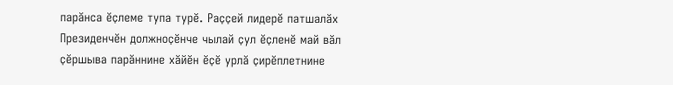парӑнса ӗҫлеме тупа турӗ. Раҫҫей лидерӗ патшалӑх Президенчӗн должноҫӗнче чылай ҫул ӗҫленӗ май вӑл ҫӗршыва парӑннине хӑйӗн ӗҫӗ урлӑ ҫирӗплетнине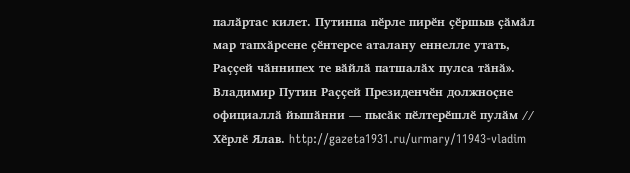палӑртас килет. Путинпа пӗрле пирӗн ҫӗршыв ҫӑмӑл мар тапхӑрсене ҫӗнтерсе аталану еннелле утать, Раҫҫей чӑннипех те вӑйлӑ патшалӑх пулса тӑнӑ».
Владимир Путин Раҫҫей Президенчӗн должноҫне официаллӑ йышӑнни — пысӑк пӗлтерӗшлӗ пулӑм // Хӗрлӗ Ялав. http://gazeta1931.ru/urmary/11943-vladim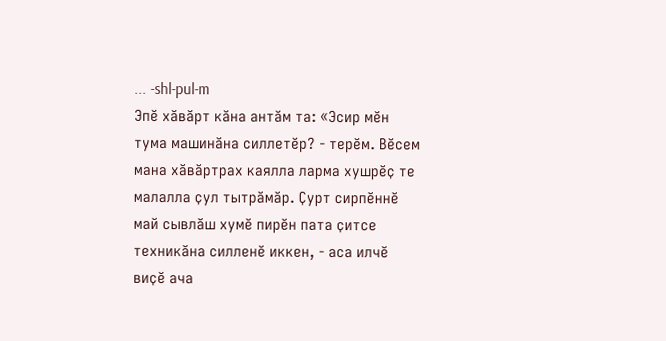... -shl-pul-m
Эпӗ хӑвӑрт кӑна антӑм та: «Эсир мӗн тума машинӑна силлетӗр? - терӗм. Вӗсем мана хӑвӑртрах каялла ларма хушрӗҫ те малалла ҫул тытрӑмӑр. Ҫурт сирпӗннӗ май сывлӑш хумӗ пирӗн пата ҫитсе техникӑна силленӗ иккен, - аса илчӗ виҫӗ ача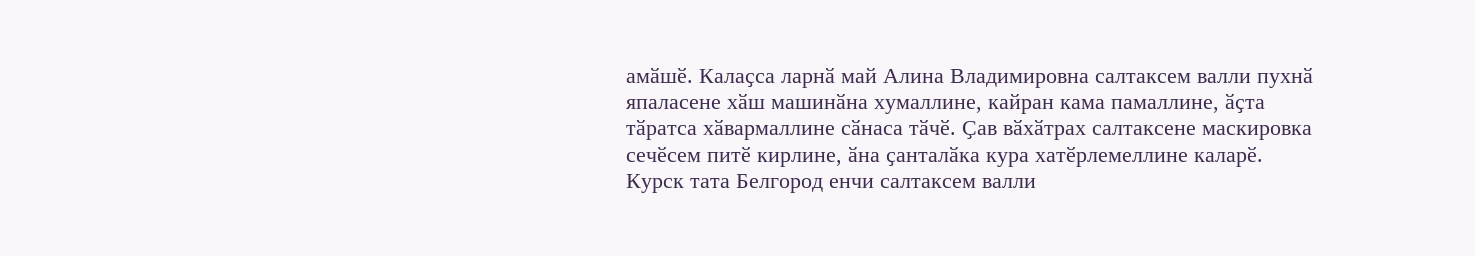амӑшӗ. Калаҫса ларнӑ май Алина Владимировна салтаксем валли пухнӑ япаласене хӑш машинӑна хумаллине, кайран кама памаллине, ӑҫта тӑратса хӑвармаллине сӑнаса тӑчӗ. Ҫав вӑхӑтрах салтаксене маскировка сечӗсем питӗ кирлине, ӑна ҫанталӑка кура хатӗрлемеллине каларӗ. Курск тата Белгород енчи салтаксем валли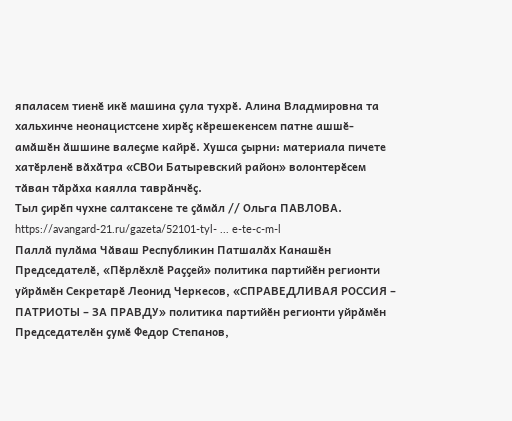япаласем тиенӗ икӗ машина ҫула тухрӗ. Алина Владмировна та хальхинче неонацистсене хирӗҫ кӗрешекенсем патне ашшӗ-амӑшӗн ӑшшине валеҫме кайрӗ. Хушса ҫырни: материала пичете хатӗрленӗ вӑхӑтра «СВОи Батыревский район» волонтерӗсем тӑван тӑрӑха каялла таврӑнчӗҫ.
Тыл ҫирӗп чухне салтаксене те ҫӑмӑл // Ольга ПАВЛОВА. https://avangard-21.ru/gazeta/52101-tyl- ... e-te-c-m-l
Паллӑ пулӑма Чӑваш Республикин Патшалӑх Канашӗн Председателӗ, «Пӗрлӗхлӗ Раҫҫей» политика партийӗн регионти уйрӑмӗн Секретарӗ Леонид Черкесов, «СПРАВЕДЛИВАЯ РОССИЯ – ПАТРИОТЫ – ЗА ПРАВДУ» политика партийӗн регионти уйрӑмӗн Председателӗн ҫумӗ Федор Степанов,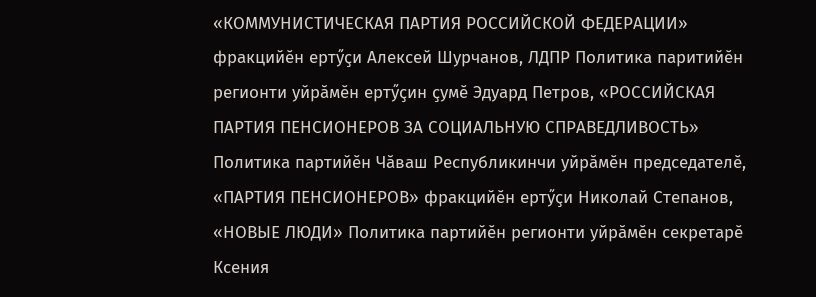«КОММУНИСТИЧЕСКАЯ ПАРТИЯ РОССИЙСКОЙ ФЕДЕРАЦИИ» фракцийӗн ертӳҫи Алексей Шурчанов, ЛДПР Политика паритийӗн регионти уйрӑмӗн ертӳҫин ҫумӗ Эдуард Петров, «РОССИЙСКАЯ ПАРТИЯ ПЕНСИОНЕРОВ ЗА СОЦИАЛЬНУЮ СПРАВЕДЛИВОСТЬ» Политика партийӗн Чӑваш Республикинчи уйрӑмӗн председателӗ, «ПАРТИЯ ПЕНСИОНЕРОВ» фракцийӗн ертӳҫи Николай Степанов, «НОВЫЕ ЛЮДИ» Политика партийӗн регионти уйрӑмӗн секретарӗ Ксения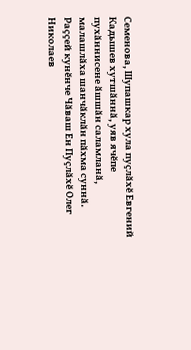Семенова, Шупашкар хула пуҫлӑхӗ Евгений Кадышев хутшӑннӑ, уяв ячӗпе пухӑннисене ӑшшӑн саламланӑ, малашлӑха шанчӑклӑн пӑхма суннӑ.
Раҫҫей кунӗнче Чӑваш Ен Пуҫлӑхӗ Олег Николаев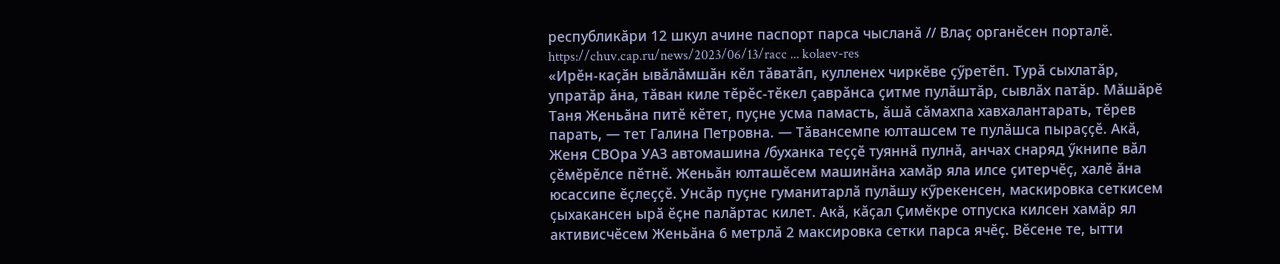республикӑри 12 шкул ачине паспорт парса чысланӑ // Влаҫ органӗсен порталӗ. https://chuv.cap.ru/news/2023/06/13/racc ... kolaev-res
«Ирӗн-каҫӑн ывӑлӑмшӑн кӗл тӑватӑп, кулленех чиркӗве ҫӳретӗп. Турӑ сыхлатӑр, упратӑр ӑна, тӑван киле тӗрӗс-тӗкел ҫаврӑнса ҫитме пулӑштӑр, сывлӑх патӑр. Мӑшӑрӗ Таня Женьӑна питӗ кӗтет, пуҫне усма памасть, ӑшӑ сӑмахпа хавхалантарать, тӗрев парать, — тет Галина Петровна. — Тӑвансемпе юлташсем те пулӑшса пыраҫҫӗ. Акӑ, Женя СВОра УАЗ автомашина /буханка теҫҫӗ туяннӑ пулнӑ, анчах снаряд ӳкнипе вӑл ҫӗмӗрӗлсе пӗтнӗ. Женьӑн юлташӗсем машинӑна хамӑр яла илсе ҫитерчӗҫ, халӗ ӑна юсассипе ӗҫлеҫҫӗ. Унсӑр пуҫне гуманитарлӑ пулӑшу кӳрекенсен, маскировка сеткисем ҫыхакансен ырӑ ӗҫне палӑртас килет. Акӑ, кӑҫал Ҫимӗкре отпуска килсен хамӑр ял активисчӗсем Женьӑна 6 метрлӑ 2 максировка сетки парса ячӗҫ. Вӗсене те, ытти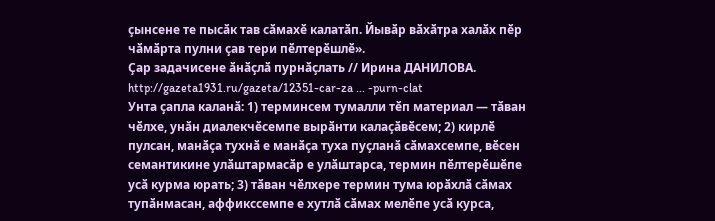ҫынсене те пысӑк тав сӑмахӗ калатӑп. Йывӑр вӑхӑтра халӑх пӗр чӑмӑрта пулни ҫав тери пӗлтерӗшлӗ».
Ҫар задачисене ӑнӑҫлӑ пурнӑҫлать // Ирина ДАНИЛОВА. http://gazeta1931.ru/gazeta/12351-car-za ... -purn-clat
Унта ҫапла каланӑ: 1) терминсем тумалли тӗп материал — тӑван чӗлхе, унӑн диалекчӗсемпе вырӑнти калаҫӑвӗсем; 2) кирлӗ пулсан, манӑҫа тухнӑ е манӑҫа туха пуҫланӑ сӑмахсемпе, вӗсен семантикине улӑштармасӑр е улӑштарса, термин пӗлтерӗшӗпе усӑ курма юрать; 3) тӑван чӗлхере термин тума юрӑхлӑ сӑмах тупӑнмасан, аффикссемпе е хутлӑ сӑмах мелӗпе усӑ курса,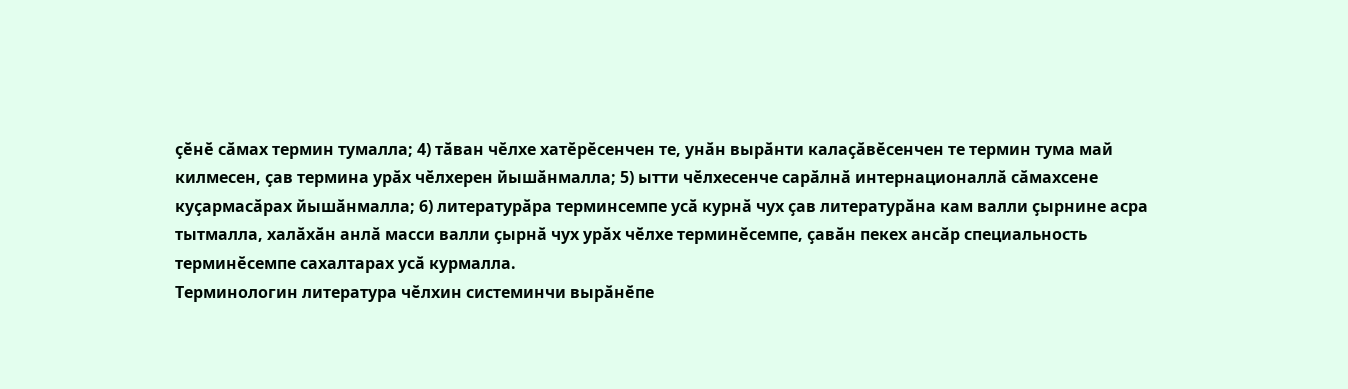ҫӗнӗ сӑмах термин тумалла; 4) тӑван чӗлхе хатӗрӗсенчен те, унӑн вырӑнти калаҫӑвӗсенчен те термин тума май килмесен, ҫав термина урӑх чӗлхерен йышӑнмалла; 5) ытти чӗлхесенче сарӑлнӑ интернационаллӑ сӑмахсене куҫармасӑрах йышӑнмалла; 6) литературӑра терминсемпе усӑ курнӑ чух ҫав литературӑна кам валли ҫырнине асра тытмалла, халӑхӑн анлӑ масси валли ҫырнӑ чух урӑх чӗлхе терминӗсемпе, ҫавӑн пекех ансӑр специальность терминӗсемпе сахалтарах усӑ курмалла.
Терминологин литература чӗлхин системинчи вырӑнӗпе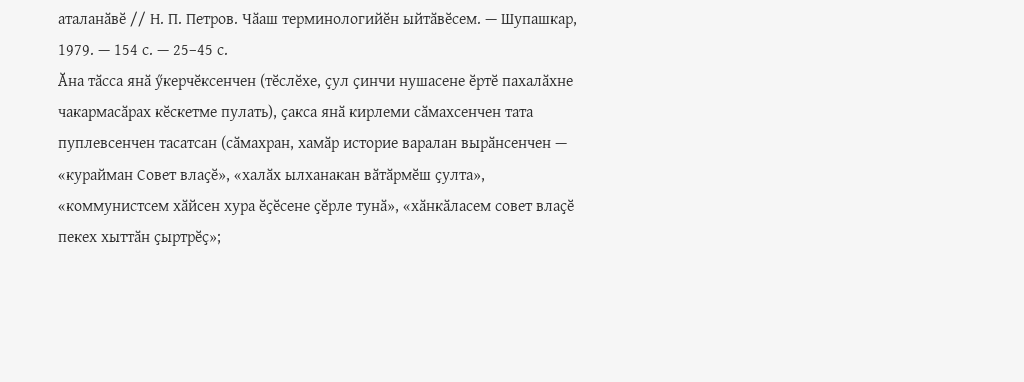аталанӑвӗ // Н. П. Петров. Чӑаш терминологийӗн ыйтӑвӗсем. — Шупашкар, 1979. — 154 с. — 25–45 с.
Ӑна тӑсса янӑ ӳкерчӗксенчен (тӗслӗхе, ҫул ҫинчи нушасене ӗртӗ пахалӑхне чакармасӑрах кӗскетме пулать), ҫакса янӑ кирлеми сӑмахсенчен тата пуплевсенчен тасатсан (сӑмахран, хамӑр историе варалан вырӑнсенчен — «курайман Совет влаҫӗ», «халӑх ылханакан вӑтӑрмӗш ҫулта», «коммунистсем хӑйсен хура ӗҫӗсене ҫӗрле тунӑ», «хӑнкӑласем совет влаҫӗ пекех хыттӑн ҫыртрӗҫ»;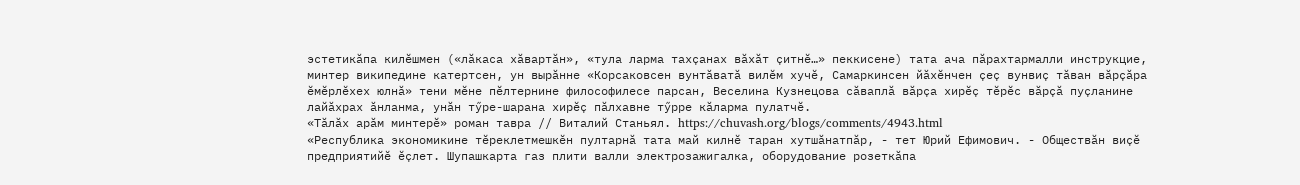эстетикӑпа килӗшмен («лӑкаса хӑвартӑн», «тула ларма тахҫанах вӑхӑт ҫитнӗ…» пеккисене) тата ача пӑрахтармалли инструкцие, минтер википедине катертсен, ун вырӑнне «Корсаковсен вунтӑватӑ вилӗм хучӗ, Самаркинсен йӑхӗнчен ҫеҫ вунвиҫ тӑван вӑрҫӑра ӗмӗрлӗхех юлнӑ» тени мӗне пӗлтернине философилесе парсан, Веселина Кузнецова сӑваплӑ вӑрҫа хирӗҫ тӗрӗс вӑрҫӑ пуҫланине лайӑхрах ӑнланма, унӑн тӳре-шарана хирӗҫ пӑлхавне тӳрре кӑларма пулатчӗ.
«Тӑлӑх арӑм минтерӗ» роман тавра // Виталий Станьял. https://chuvash.org/blogs/comments/4943.html
«Республика экономикине тӗреклетмешкӗн пултарнӑ тата май килнӗ таран хутшӑнатпӑр, - тет Юрий Ефимович. - Обществӑн виҫӗ предприятийӗ ӗҫлет. Шупашкарта газ плити валли электрозажигалка, оборудование розеткӑпа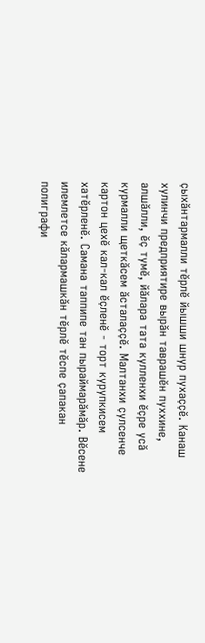ҫыхӑнтармалли тӗрлӗ йышши шнур пухаҫҫӗ. Канаш хулинчи предприятире вырӑн таврашӗн пуххине, алшӑлли, ӗҫ тумӗ, йӑлара тата кулленхи ӗҫре усӑ курмалли щеткӑсем ӑсталаҫҫӗ. Малтанхи ҫулсенче картон цехӗ кал-кал ӗҫленӗ - торт курупкисем хатӗрленӗ. Самана таппипе тан пыраймарӑмӑр. Вӗсене илемлетсе кӑлармашкӑн тӗрлӗ тӗспе ҫапакан полиграфи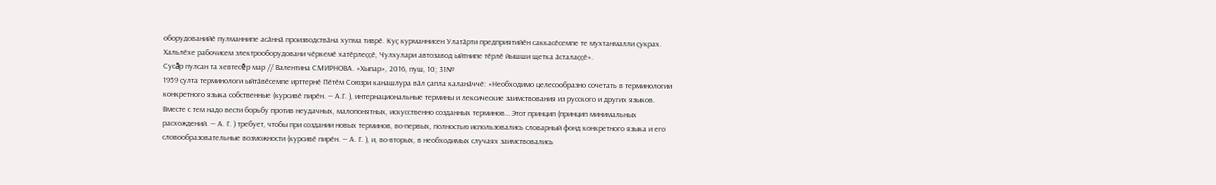оборудованийӗ пулманнипе асӑннӑ производствӑна хупма тиврӗ. Куҫ курманнисен Улатӑрти предприятийӗн саккасӗсемпе те мухтанмалли ҫукрах. Хальлӗхе рабочисем электрооборудовани чӗркемӗ хатӗрлеҫҫӗ, Чулхулари автозавод ыйтнипе тӗрлӗ йышши щетка ӑсталаҫҫӗ».
Сусăр пулсан та хевтесĕр мар // Валентина СМИРНОВА. «Хыпар», 2016, пуш, 10; 31№
1959 ҫулта терминологи ыйтӑвӗсемпе ирттернӗ Пӗтӗм Союзри канашлура вӑл ҫапла каланӑччӗ: «Необходимо целесообразно сочетать в терминологии конкретного языка собственные (курсивӗ пирӗн. — А.Г. ), интернациональные термины и лексические заимствования из русского и других языков. Вместе с тем надо вести борьбу против неудачных, малопонятных, искусственно созданных терминов… Этот принцип (принцип минимальных расхождений. — А. Г. ) требует, чтобы при создании новых терминов, во-первых, полностью использовались словарный фонд конкретного языка и его словообразовательные возможности (курсивӗ пирӗн. — А. Г. ), и, во-вторых, в необходимых случаях заимствовались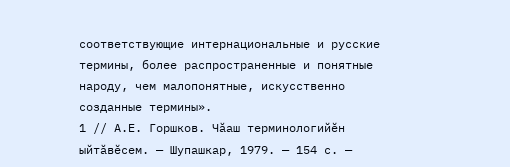соответствующие интернациональные и русские термины, более распространенные и понятные народу, чем малопонятные, искусственно созданные термины».
1 // А.Е. Горшков. Чӑаш терминологийӗн ыйтӑвӗсем. — Шупашкар, 1979. — 154 с. —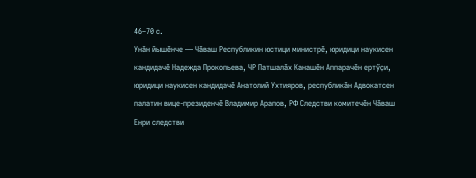46–70 с.
Унӑн йышӗнче — Чӑваш Республикин юстици министрӗ, юридици наукисен кандидачӗ Надежда Прокопьева, ЧР Патшалӑх Канашӗн Аппарачӗн ертӳҫи, юридици наукисен кандидачӗ Анатолий Ухтияров, республикӑн Адвокатсен палатин вице-президенчӗ Владимир Арапов, РФ Следстви комитечӗн Чӑваш Енри следстви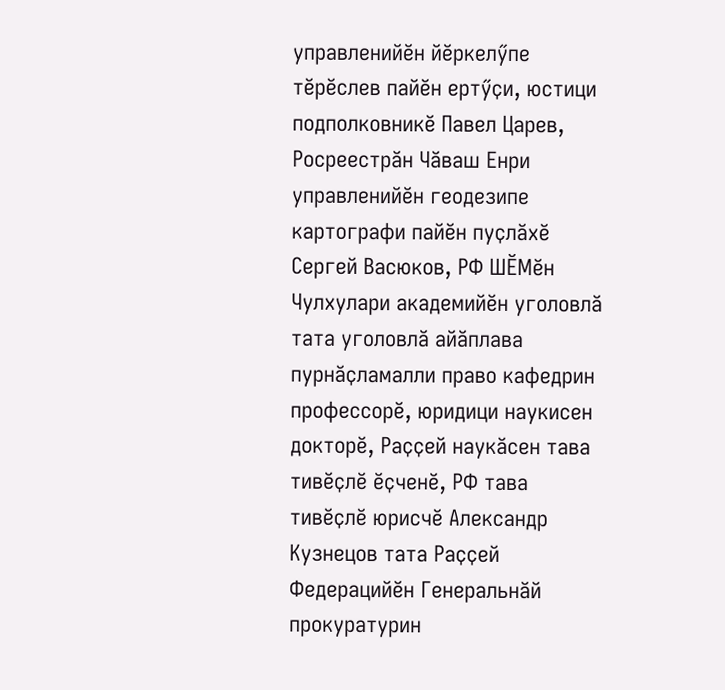управленийӗн йӗркелӳпе тӗрӗслев пайӗн ертӳҫи, юстици подполковникӗ Павел Царев, Росреестрӑн Чӑваш Енри управленийӗн геодезипе картографи пайӗн пуҫлӑхӗ Сергей Васюков, РФ ШӖМӗн Чулхулари академийӗн уголовлӑ тата уголовлӑ айӑплава пурнӑҫламалли право кафедрин профессорӗ, юридици наукисен докторӗ, Раҫҫей наукӑсен тава тивӗҫлӗ ӗҫченӗ, РФ тава тивӗҫлӗ юрисчӗ Александр Кузнецов тата Раҫҫей Федерацийӗн Генеральнӑй прокуратурин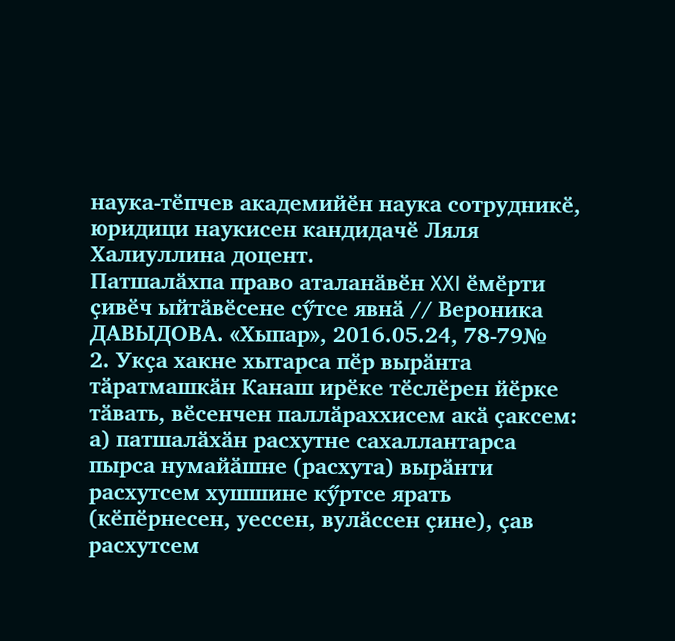наука-тӗпчев академийӗн наука сотрудникӗ, юридици наукисен кандидачӗ Ляля Халиуллина доцент.
Патшалӑхпа право аталанӑвӗн XXI ӗмӗрти ҫивӗч ыйтӑвӗсене сӳтсе явнӑ // Вероника ДАВЫДОВА. «Хыпар», 2016.05.24, 78-79№
2. Укҫа хакне хытарса пӗр вырӑнта тӑратмашкӑн Канаш ирӗке тӗслӗрен йӗрке тӑвать, вӗсенчен паллӑраххисем акӑ ҫаксем: а) патшалӑхӑн расхутне сахаллантарса пырса нумайӑшне (расхута) вырӑнти расхутсем хушшине кӳртсе ярать (кӗпӗрнесен, уессен, вулӑссен ҫине), ҫав расхутсем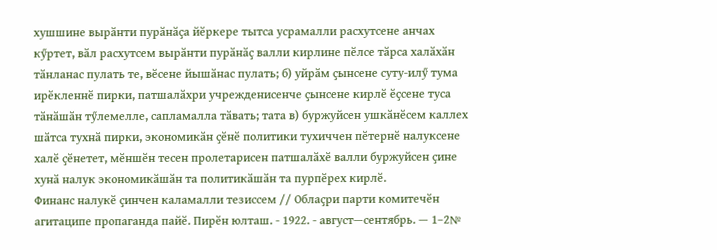хушшине вырӑнти пурӑнӑҫа йӗркере тытса усрамалли расхутсене анчах кӳртет, вӑл расхутсем вырӑнти пурӑнӑҫ валли кирлине пӗлсе тӑрса халӑхӑн тӑнланас пулать те, вӗсене йышӑнас пулать; б) уйрӑм ҫынсене суту-илӳ тума ирӗкленнӗ пирки, патшалӑхри учрежденисенче ҫынсене кирлӗ ӗҫсене туса тӑнӑшӑн тӳлемелле, сапламалла тӑвать; тата в) буржуйсен ушкӑнӗсем каллех шӑтса тухнӑ пирки, экономикӑн ҫӗнӗ политики тухиччен пӗтернӗ налуксене халӗ ҫӗнетет, мӗншӗн тесен пролетарисен патшалӑхӗ валли буржуйсен ҫине хунӑ налук экономикӑшӑн та политикӑшӑн та пурпӗрех кирлӗ.
Финанс налукӗ ҫинчен каламалли тезиссем // Облаҫри парти комитечӗн агитаципе пропаганда пайӗ. Пирӗн юлташ. - 1922. - август—сентябрь. — 1–2№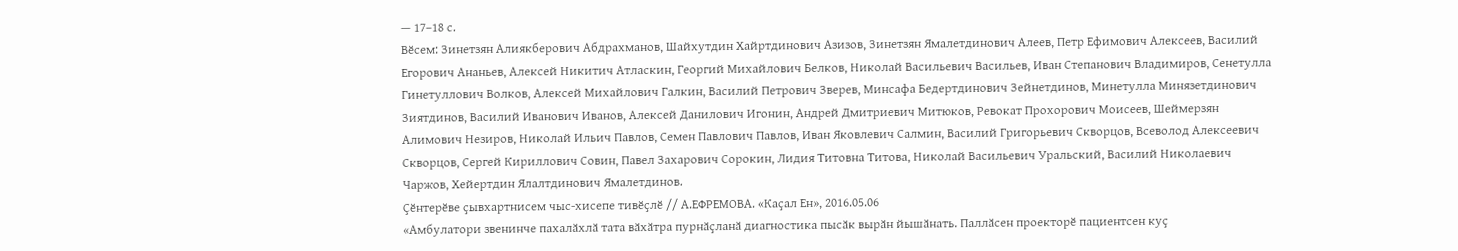— 17–18 с.
Вӗсем: Зинетзян Алиякберович Абдрахманов, Шайхутдин Хайртдинович Азизов, Зинетзян Ямалетдинович Алеев, Петр Ефимович Алексеев, Василий Егорович Ананьев, Алексей Никитич Атласкин, Георгий Михайлович Белков, Николай Васильевич Васильев, Иван Степанович Владимиров, Сенетулла Гинетуллович Волков, Алексей Михайлович Галкин, Василий Петрович Зверев, Минсафа Бедертдинович Зейнетдинов, Минетулла Минязетдинович Зиятдинов, Василий Иванович Иванов, Алексей Данилович Игонин, Андрей Дмитриевич Митюков, Ревокат Прохорович Моисеев, Шеймерзян Алимович Незиров, Николай Ильич Павлов, Семен Павлович Павлов, Иван Яковлевич Салмин, Василий Григорьевич Скворцов, Всеволод Алексеевич Скворцов, Сергей Кириллович Совин, Павел Захарович Сорокин, Лидия Титовна Титова, Николай Васильевич Уральский, Василий Николаевич Чаржов, Хейертдин Ялалтдинович Ямалетдинов.
Ҫӗнтерӗве ҫывхартнисем чыс-хисепе тивӗҫлӗ // А.ЕФРЕМОВА. «Каҫал Ен», 2016.05.06
«Амбулатори звенинче пахалӑхлӑ тата вӑхӑтра пурнӑҫланӑ диагностика пысӑк вырӑн йышӑнать. Паллӑсен проекторӗ пациентсен куҫ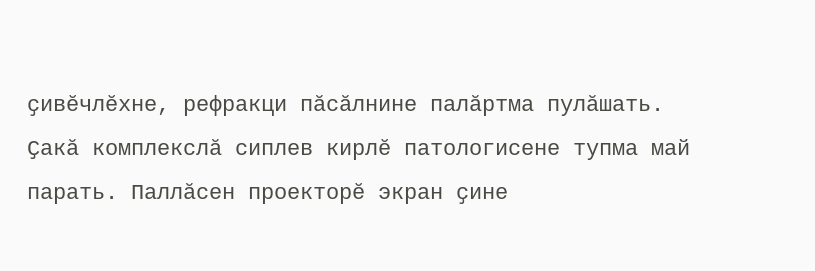ҫивӗчлӗхне, рефракци пӑсӑлнине палӑртма пулӑшать. Ҫакӑ комплекслӑ сиплев кирлӗ патологисене тупма май парать. Паллӑсен проекторӗ экран ҫине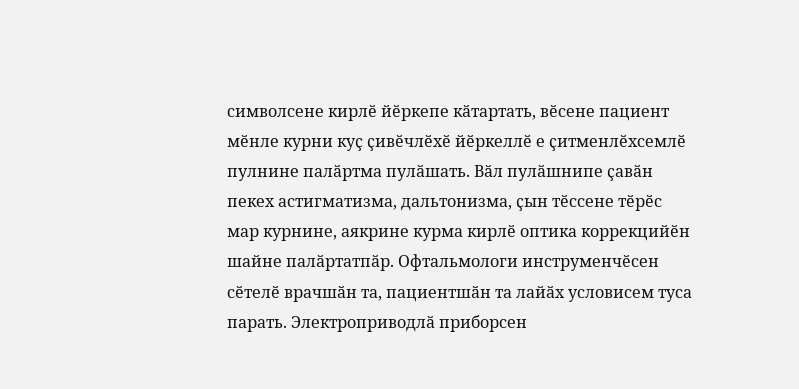символсене кирлӗ йӗркепе кӑтартать, вӗсене пациент мӗнле курни куҫ ҫивӗчлӗхӗ йӗркеллӗ е ҫитменлӗхсемлӗ пулнине палӑртма пулӑшать. Вӑл пулӑшнипе ҫавӑн пекех астигматизма, дальтонизма, ҫын тӗссене тӗрӗс мар курнине, аякрине курма кирлӗ оптика коррекцийӗн шайне палӑртатпӑр. Офтальмологи инструменчӗсен сӗтелӗ врачшӑн та, пациентшӑн та лайӑх условисем туса парать. Электроприводлӑ приборсен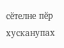сӗтелне пӗр хусканупах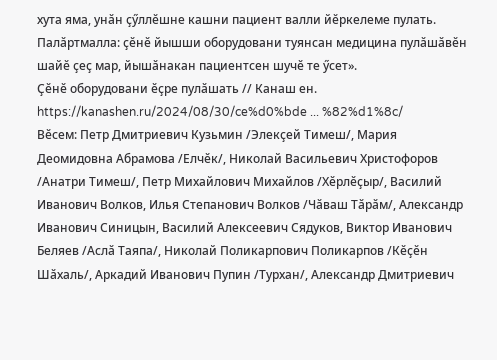хута яма, унӑн ҫӳллӗшне кашни пациент валли йӗркелеме пулать. Палӑртмалла: ҫӗнӗ йышши оборудовани туянсан медицина пулӑшӑвӗн шайӗ ҫеҫ мар, йышӑнакан пациентсен шучӗ те ӳсет».
Ҫӗнӗ оборудовани ӗҫре пулӑшать // Канаш ен. https://kanashen.ru/2024/08/30/ce%d0%bde ... %82%d1%8c/
Вӗсем: Петр Дмитриевич Кузьмин /Элекҫей Тимеш/, Мария Деомидовна Абрамова /Елчӗк/, Николай Васильевич Христофоров /Анатри Тимеш/, Петр Михайлович Михайлов /Хӗрлӗҫыр/, Василий Иванович Волков, Илья Степанович Волков /Чӑваш Тӑрӑм/, Александр Иванович Синицын, Василий Алексеевич Сядуков, Виктор Иванович Беляев /Аслӑ Таяпа/, Николай Поликарпович Поликарпов /Кӗҫӗн Шӑхаль/, Аркадий Иванович Пупин /Турхан/, Александр Дмитриевич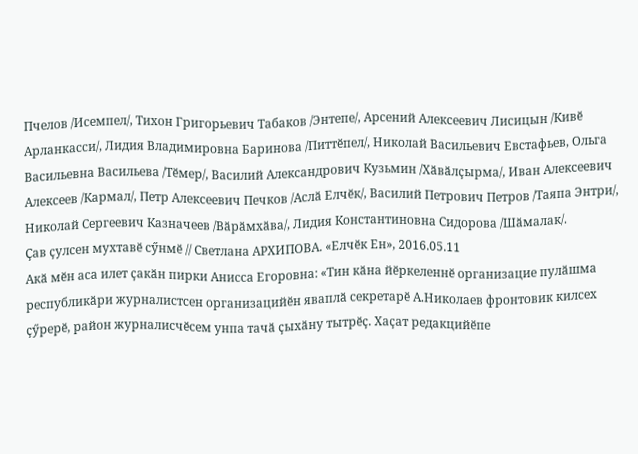Пчелов /Исемпел/, Тихон Григорьевич Табаков /Энтепе/, Арсений Алексеевич Лисицын /Кивӗ Арланкасси/, Лидия Владимировна Баринова /Питтӗпел/, Николай Васильевич Евстафьев, Ольга Васильевна Васильева /Тӗмер/, Василий Александрович Кузьмин /Хӑвӑлҫырма/, Иван Алексеевич Алексеев /Кармал/, Петр Алексеевич Печков /Аслӑ Елчӗк/, Василий Петрович Петров /Таяпа Энтри/, Николай Сергеевич Казначеев /Вӑрӑмхӑва/, Лидия Константиновна Сидорова /Шӑмалак/.
Ҫав ҫулсен мухтавӗ сӳнмӗ // Светлана АРХИПОВА. «Елчӗк Ен», 2016.05.11
Акӑ мӗн аса илет ҫакӑн пирки Анисса Егоровна: «Тин кӑна йӗркеленнӗ организацие пулӑшма республикӑри журналистсен организацийӗн яваплӑ секретарӗ А.Николаев фронтовик килсех ҫӳрерӗ, район журналисчӗсем унпа тачӑ ҫыхӑну тытрӗҫ. Хаҫат редакцийӗпе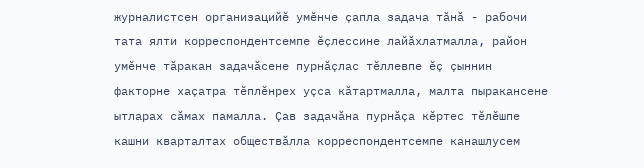журналистсен организацийӗ умӗнче ҫапла задача тӑнӑ - рабочи тата ялти корреспондентсемпе ӗҫлессине лайӑхлатмалла, район умӗнче тӑракан задачӑсене пурнӑҫлас тӗллевпе ӗҫ ҫыннин факторне хаҫатра тӗплӗнрех уҫса кӑтартмалла, малта пыракансене ытларах сӑмах памалла. Ҫав задачӑна пурнӑҫа кӗртес тӗлӗшпе кашни кварталтах обществӑлла корреспондентсемпе канашлусем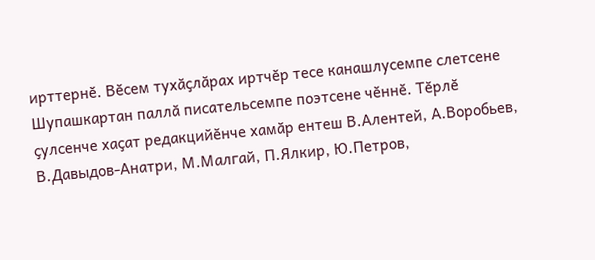ирттернӗ. Вӗсем тухӑҫлӑрах иртчӗр тесе канашлусемпе слетсене Шупашкартан паллӑ писательсемпе поэтсене чӗннӗ. Тӗрлӗ ҫулсенче хаҫат редакцийӗнче хамӑр ентеш В.Алентей, А.Воробьев, В.Давыдов-Анатри, М.Малгай, П.Ялкир, Ю.Петров,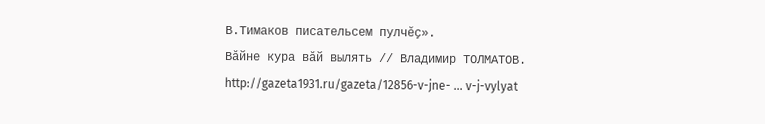В.Тимаков писательсем пулчӗҫ».
Вӑйне кура вӑй вылять // Владимир ТОЛМАТОВ. http://gazeta1931.ru/gazeta/12856-v-jne- ... v-j-vylyat